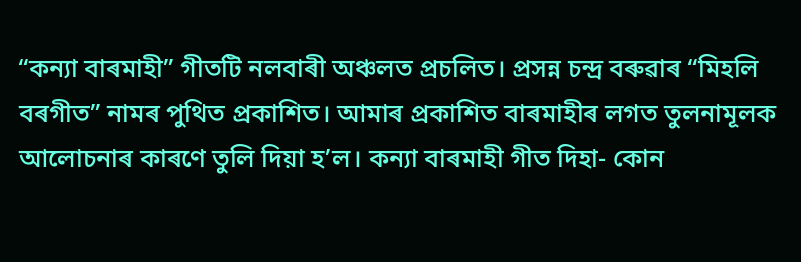“কন্যা বাৰমাহী” গীতটি নলবাৰী অঞ্চলত প্ৰচলিত। প্ৰসন্ন চন্দ্ৰ বৰুৱাৰ “মিহলি বৰগীত” নামৰ পুথিত প্ৰকাশিত। আমাৰ প্ৰকাশিত বাৰমাহীৰ লগত তুলনামূলক আলোচনাৰ কাৰণে তুলি দিয়া হ’ল। কন্যা বাৰমাহী গীত দিহা- কোন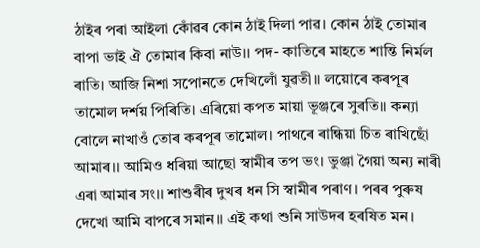ঠাইৰ পৰা আইলা কোঁৱৰ কোন ঠাই দিলা পাৱ। কোন ঠাই তোমাৰ বাপা ভাই ঐ তোমাৰ কিবা নাউ।। পদ- কাতিৰে মাহতে শান্তি নিৰ্মল ৰাতি। আজি নিশা সপোনতে দেখিলোঁ যুৱতী।। লয়োৰে কৰপূৰ তামোল দৰ্শয় পিৰিতি। এৰিয়ো কপত মায়া ভূঞ্জৰে সুৰতি।। কন্যা বোলে নাখাওঁ তোৰ কৰপূৰ তামোল। পাথৰে ৰান্ধিয়া চিত ৰাখিছোঁ আমাৰ।। আমিও ধৰিয়া আছো স্বামীৰ তপ ভং। ভুঞ্জা গৈয়া অন্য নাৰী এৰা আমাৰ সং।। শাশুৰীৰ দুখৰ ধন সি স্বামীৰ পৰাণ। পৰৰ পুৰুষ দেখো আমি বাপৰে সমান।। এই কথা শুনি সাউদৰ হৰষিত মন।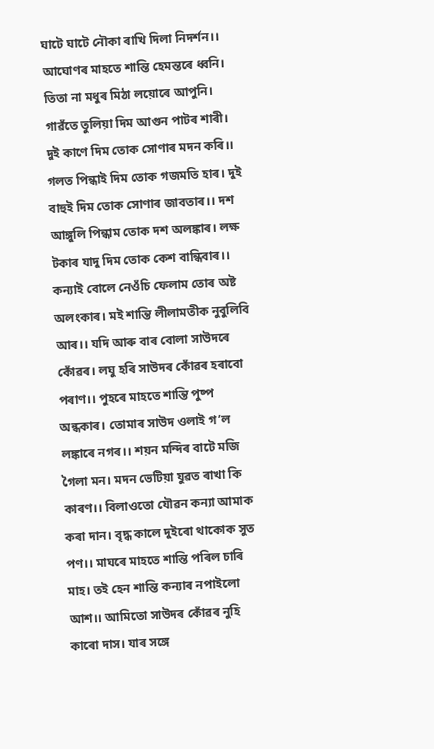ঘাটে ঘাটে নৌকা ৰাখি দিলা নিদৰ্শন।। আঘোণৰ মাহতে শান্তি হেমন্তৰে ধ্বনি। তিতা না মধুৰ মিঠা লয়োৰে আপুনি। গাৱঁতে তুলিয়া দিম আগুন পাটৰ শাৰী। দুই কাণে দিম তোক সোণাৰ মদন কৰি।। গলত পিন্ধাই দিম তোক গজমতি হাৰ। দুই বাহুই দিম তোক সোণাৰ জাবতাৰ।। দশ আঙ্গুলি পিন্ধাম তোক দশ অলঙ্কাৰ। লক্ষ টকাৰ যাদু দিম তোক কেশ বান্ধিবাৰ।। কন্যাই বোলে নেওঁচি ফেলাম তোৰ অষ্ট অলংকাৰ। মই শান্তি লীলামতীক নুবুলিবি আৰ।। যদি আৰু বাৰ বোলা সাউদৰে কোঁৱৰ। লঘু হৰি সাউদৰ কোঁৱৰ হৰাবো পৰাণ।। পুহৰে মাহতে শান্তি পুষ্প অন্ধকাৰ। তোমাৰ সাউদ ওলাই গ’ল লঙ্কাৰে নগৰ।। শয়ন মন্দিৰ বাটে মজি গৈলা মন। মদন ভেটিয়া যুৱত ৰাখা কি কাৰণ।। বিলাওতো যৌৱন কন্যা আমাক কৰা দান। বৃদ্ধ কালে দুইৰো থাকোক সুত পণ।। মাঘৰে মাহতে শান্তি পৰিল চাৰি মাহ। তই হেন শান্তি কন্যাৰ নপাইলো আশ।। আমিতো সাউদৰ কোঁৱৰ নুহি কাৰো দাস। যাৰ সঙ্গে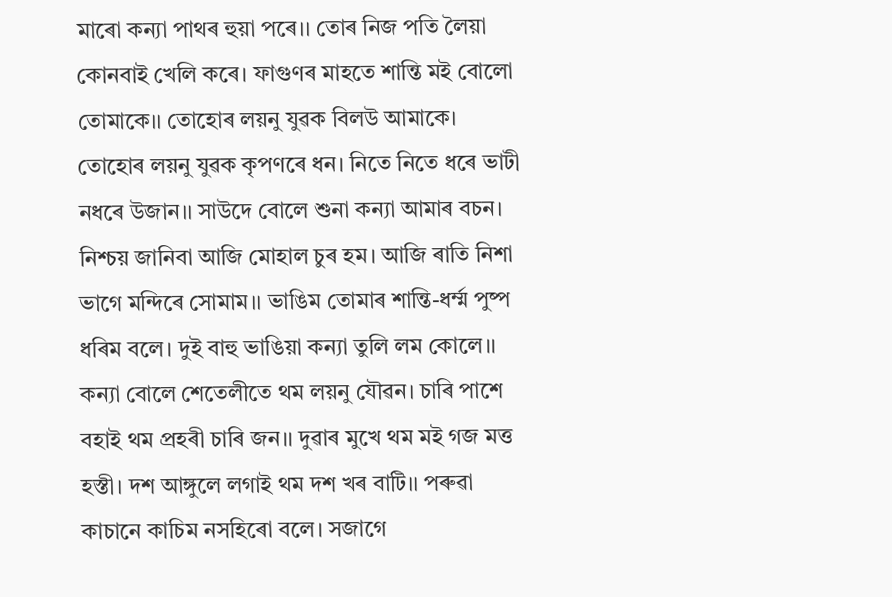মাৰো কন্যা পাথৰ হুয়া পৰে।। তোৰ নিজ পতি লৈয়া কোনবাই খেলি কৰে। ফাগুণৰ মাহতে শান্তি মই বোলো তোমাকে।। তোহোৰ লয়নু যুৱক বিলউ আমাকে। তোহোৰ লয়নু যুৱক কৃপণৰে ধন। নিতে নিতে ধৰে ভাটী নধৰে উজান।। সাউদে বোলে শুনা কন্যা আমাৰ বচন। নিশ্চয় জানিবা আজি মোহাল চুৰ হম। আজি ৰাতি নিশা ভাগে মন্দিৰে সোমাম।। ভাঙিম তোমাৰ শান্তি-ধৰ্ম্ম পুষ্প ধৰিম বলে। দুই বাহু ভাঙিয়া কন্যা তুলি লম কোলে।। কন্যা বোলে শেতেলীতে থম লয়নু যৌৱন। চাৰি পাশে বহাই থম প্ৰহৰী চাৰি জন।। দুৱাৰ মুখে থম মই গজ মত্ত হস্তী। দশ আঙ্গুলে লগাই থম দশ খৰ বাটি।। পৰুৱা কাচানে কাচিম নসহিৰো বলে। সজাগে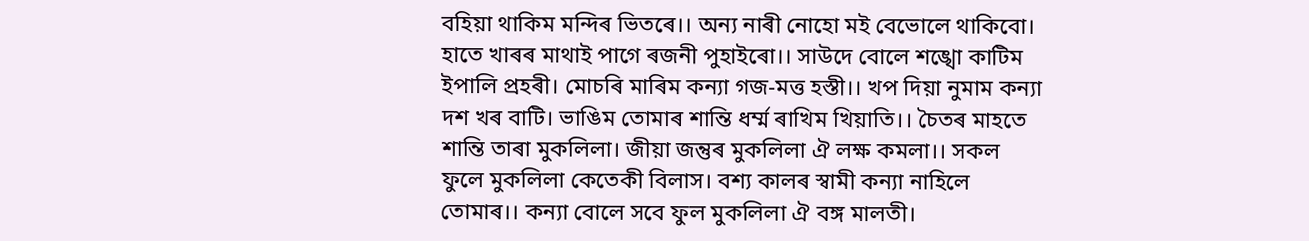বহিয়া থাকিম মন্দিৰ ভিতৰে।। অন্য নাৰী নোহো মই বেভোলে থাকিবো। হাতে খাৰৰ মাথাই পাগে ৰজনী পুহাইৰো।। সাউদে বোলে শঙ্খো কাটিম ইপালি প্ৰহৰী। মোচৰি মাৰিম কন্যা গজ-মত্ত হস্তী।। খপ দিয়া নুমাম কন্যা দশ খৰ বাটি। ভাঙিম তোমাৰ শান্তি ধৰ্ম্ম ৰাখিম খিয়াতি।। চৈতৰ মাহতে শান্তি তাৰা মুকলিলা। জীয়া জন্তুৰ মুকলিলা ঐ লক্ষ কমলা।। সকল ফুলে মুকলিলা কেতেকী বিলাস। বশ্য কালৰ স্বামী কন্যা নাহিলে তোমাৰ।। কন্যা বোলে সবে ফুল মুকলিলা ঐ বঙ্গ মালতী।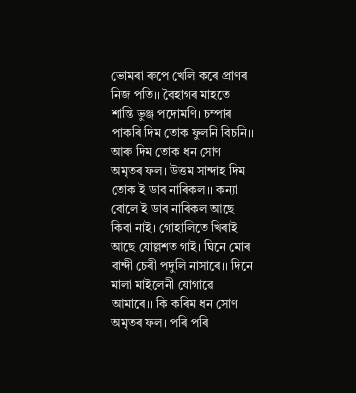ভোমৰা ৰুপে খেলি কৰে প্ৰাণৰ নিজ পতি।। বৈহাগৰ মাহতে শান্তি ভুঞ্জ পদোমণি। চম্পাৰ পাকৰি দিম তোক ফুলনি বিচনি।। আৰু দিম তোক ধন সোণ অমৃতৰ ফল। উত্তম সান্দাহ দিম তোক ই ডাব নাৰিকল।। কন্যা বোলে ই ডাব নাৰিকল আছে কিবা নাই। গোহালিতে খিৰাই আছে যোল্লশত গাই। ঘিনে মোৰ বান্দী চেৰী পদুলি নাসাৰে।। দিনে মালা মাইলেনী যোগাৱে আমাৰে।। কি কৰিম ধন সোণ অমৃতৰ ফল। পৰি পৰি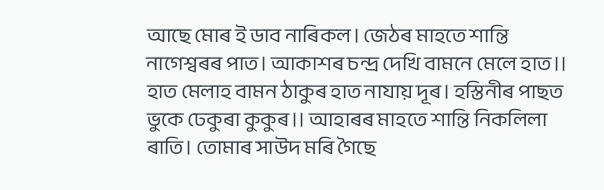আছে মোৰ ই ডাব নাৰিকল। জেঠৰ মাহতে শান্তি নাগেশ্বৰৰ পাত। আকাশৰ চন্দ্ৰ দেখি বামনে মেলে হাত।। হাত মেলাহ বামন ঠাকুৰ হাত নাযায় দূৰ। হস্তিনীৰ পাছত ভুকে ঢেকুৰা কুকুৰ।। আহাৰৰ মাহতে শান্তি নিকলিলা ৰাতি। তোমাৰ সাউদ মৰি গৈছে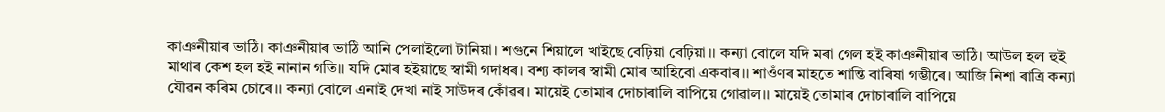কাঞনীয়াৰ ভাঠি। কাঞনীয়াৰ ভাঠি আনি পেলাইলো টানিয়া। শগুনে শিয়ালে খাইছে বেঢ়িয়া বেঢ়িয়া।। কন্যা বোলে যদি মৰা গেল হই কাঞনীয়াৰ ভাঠি। আউল হল হুই মাথাৰ কেশ হল হই নানান গতি।। যদি মোৰ হইয়াছে স্বামী গদাধৰ। বশ্য কালৰ স্বামী মোৰ আহিবো একবাৰ।। শাওঁণৰ মাহতে শান্তি বাৰিষা গম্ভীৰে। আজি নিশা ৰাত্ৰি কন্যা যৌৱন কৰিম চোৰে।। কন্যা বোলে এনাই দেখা নাই সাউদৰ কোঁৱৰ। মায়েই তোমাৰ দোচাৰালি বাপিয়ে গোৱাল।। মায়েই তোমাৰ দোচাৰালি বাপিয়ে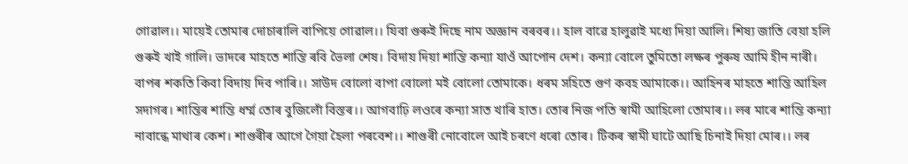গোৱাল।। মায়েই তোমাৰ দোচাৰালি বাপিয়ে গোৱাল।। যিবা গুৰুই দিছে নাম অজ্ঞান বৰবৰ।। হাল বাৱে হালুৱাই মধ্যে দিয়া আলি। শিষ্য জাতি বেয়া হলি গুৰুই খাই গালি। ভাদৰে মাহতে শান্তি ৰবি ভৈলা শেষ। বিদায় দিয়া শান্তি কন্যা যাওঁ আপোন দেশ। কন্যা বোলে তুমিতো লক্ষৰ পুৰুষ আমি হীন নাৰী। বাপৰ শকতি কিবা বিদায় দিব পাৰি।। সাউদ বোলো বাপা বোলো মই বোলো তোমাকে। ধৰম সহিতে গুণ কবহ আমাকে।। আহিনৰ মাহতে শান্তি আহিল সদাগৰ। শান্তিৰ শান্তি ধৰ্ম্ম তোৰ বুজিলোঁ বিস্তৰ।। আগবাঢ়ি লওৰে কন্যা সাত খাৰি হাত। তোৰ নিজ পতি স্বামী আহিলো তোমাৰ।। লৰ মাৰে শান্তি কন্যা নাবান্ধে মাথাৰ কেশ। শাগুৰীৰ আগে গৈয়া হৈলা পৰবেশ।। শাগুৰী নোবোলে আই চৰণে ধৰো তোৰ। টিকৰ স্বামী ঘাটে আছি চিনাই দিয়া মোৰ।। লৰ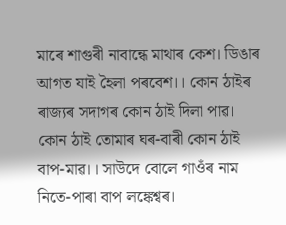মাৰে শাগুৰী নাবান্ধে মাথাৰ কেশ। ডিঙাৰ আগত যাই হৈলা পৰবেশ।। কোন ঠাইৰ ৰাজ্যৰ সদাগৰ কোন ঠাই দিলা পাৱ। কোন ঠাই তোমাৰ ঘৰ-বাৰী কোন ঠাই বাপ-মাৱ।। সাউদে বোলে গাওঁৰ নাম নিতে-পাৰা বাপ লঙ্কেশ্বৰ।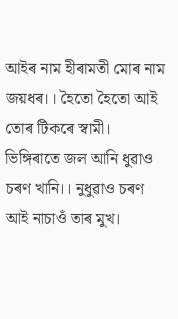আইৰ নাম হীৰামতী মোৰ নাম জয়ধৰ।। হৈতো হৈতো আই তোৰ টিকৰে স্বামী। ভিঙ্গিৰাতে জল আনি ধুৱাও চৰণ খানি।। নুধুৱাও চৰণ আই নাচাওঁ তাৰ মুখ।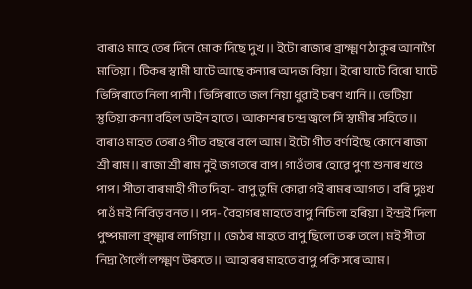বাৰাও মাহে তেৰ দিনে মোক দিছে দুখ।। ইটো ৰাজ্যৰ ব্ৰাক্ষ্মণ ঠাকুৰ আনাগৈ মাতিয়া। টিকৰ স্বামী ঘাটে আছে কন্যাৰ অদজ বিয়া। ইৰো ঘাটে বিৰো ঘাটে ভিঙ্গিৰাতে নিলা পানী। ভিঙ্গিৰাতে জল নিয়া ধুৱাই চৰণ খানি।। ভেটিয়া স্তুতিয়া কন্যা বহিল ডাইন হাতে। আকাশৰ চন্দ্ৰ জ্বলে সি স্বামীৰ সহিতে।। বাৰাও মাহত তেৰাও গীত বছৰে বলে আম। ইটো গীত বৰ্ণাইছে কোনে ৰাজা শ্ৰী ৰাম।। ৰাজা শ্ৰী ৰাম নুই জগতৰে বাপ। গাওঁতাৰ হোৱে পুণ্য শুনাৰ খণ্ডে পাপ। সীতা বাৰমাহী গীত দিহা- বাপু তুমি কোৱা গই ৰামৰ আগত। বৰি দুঃখ পাওঁ মই নিবিড় বনত।। পদ- বৈহাগৰ মাহতে বাপু নিচিলা হৰিয়া। ইন্দ্ৰই দিলা পুষ্পমালা ব্ৰ্ক্ষ্মাৰ লাগিয়া।। জেঠৰ মাহতে বাপু ছিলো তৰু তলে। মই সীতা নিদ্ৰা গৈলোঁ লক্ষ্মণ উৰুতে।। আহাৰৰ মাহতে বাপু পকি সৰে আম।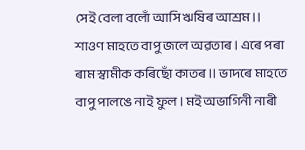সেই বেলা বলোঁ আসি ঋষিৰ আশ্ৰম।। শাওণ মাহতে বাপু জলে অৱতাৰ। এৰে পৰা ৰাম স্বামীক কৰিছোঁ কাতৰ।। ভাদৰে মাহতে বাপু পালঙে নাই ফুল। মই অভাগিনী নাৰী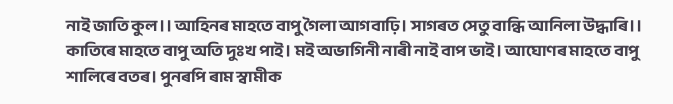নাই জাতি কুল।। আহিনৰ মাহতে বাপু গৈলা আগবাঢ়ি। সাগৰত সেতু বান্ধি আনিলা উদ্ধাৰি।। কাতিৰে মাহতে বাপু অতি দুঃখ পাই। মই অভাগিনী নাৰী নাই বাপ ভাই। আঘোণৰ মাহতে বাপু শালিৰে বতৰ। পুনৰপি ৰাম স্বামীক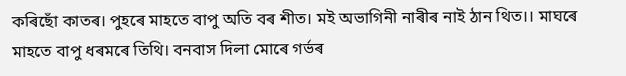কৰিছোঁ কাতৰ। পুহৰে মাহতে বাপু অতি বৰ শীত। মই অভাগিনী নাৰীৰ নাই ঠান থিত।। মাঘৰে মাহতে বাপু ধৰমৰে তিথি। বনবাস দিলা মোৰে গৰ্ভৰ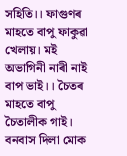সহিতি।। ফাগুণৰ মাহতে বাপু ফাকুৱা খেলায়। মই অভাগিনী নাৰী নাই বাপ ভাই।। চৈতৰ মাহতে বাপু চৈতালীক গাই। বনবাস দিলা মোক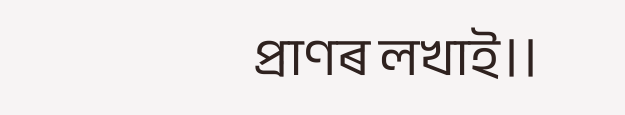প্ৰাণৰ লখাই।।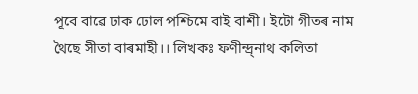পূবে বাৱে ঢাক ঢোল পশ্চিমে বাই বাশী। ইটো গীতৰ নাম থৈছে সীতা বাৰমাহী।। লিখকঃ ফণীন্দ্ৰ্নাথ কলিতা